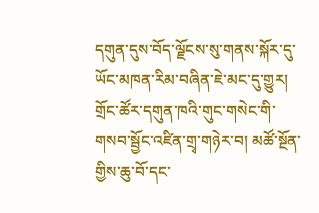དགུན་དུས་བོད་ལྗོངས་སུ་གནས་སྐོར་དུ་ཡོང་མཁན་རིམ་བཞིན་ཇེ་མང་དུ་གྱུར། གྲོང་ཚོར་དགུན་ཁའི་གུང་གསེང་གི་གསབ་སྦྱོང་འཛིན་གྲྭ་གཉེར་བ། མཚོ་སྔོན་གྱིས་ཆུ་བོ་དང་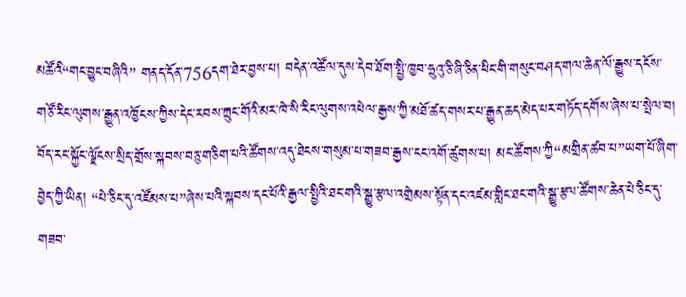མཚོའི“གང་བྱུང་བཞིའི” གནད་དོན་756དག་ཐེར་བྱས་པ། བདེན་འཚོལ་དུས་དེབ་ཐོག་སྤྱི་ཁྱབ་ཧྲུའུ་ཅི་ཞི་ཅིན་ཕིང་གི་གསུང་བཤད་གལ་ཆེན་ལོ་རྒྱུས་དངོས་གཙོ་རིང་ལུགས་རྒྱུན་འཁྱོངས་ཀྱིས་དེང་རབས་ཀྲུང་གོའི་མར་ཁེ་སི་རིང་ལུགས་འཕེལ་རྒྱས་ཀྱི་མཐོ་ཚད་གསར་པ་རྒྱུན་ཆད་མེད་པར་གཏོད་དགོས་ཞེས་པ་སྤེལ་བ། བོད་རང་སྐྱོང་ལྗོངས་སྲིད་གྲོས་སྐབས་བཅུ་གཅིག་པའི་ཚོགས་འདུ་ཐེངས་གསུམ་པ་གཟབ་རྒྱས་ངང་འགོ་ཚུགས་པ། མང་ཚོགས་ཀྱི“མགྲིན་ཚབ་པ”ཡག་པོ་ཞིག་བྱེད་ཀྱི་ཡིན། “པེ་ཅིང་དུ་འཛོམས་པ”ཞེས་པའི་སྐབས་དང་པོའི་རྒྱལ་སྤྱིའི་ཐང་གའི་སྒྱུ་རྩལ་འགྲེམས་སྟོན་དང་འཛམ་གླིང་ཐང་གའི་སྒྱུ་རྩལ་ཚོགས་ཆེན་པེ་ཅིང་དུ་གཟབ་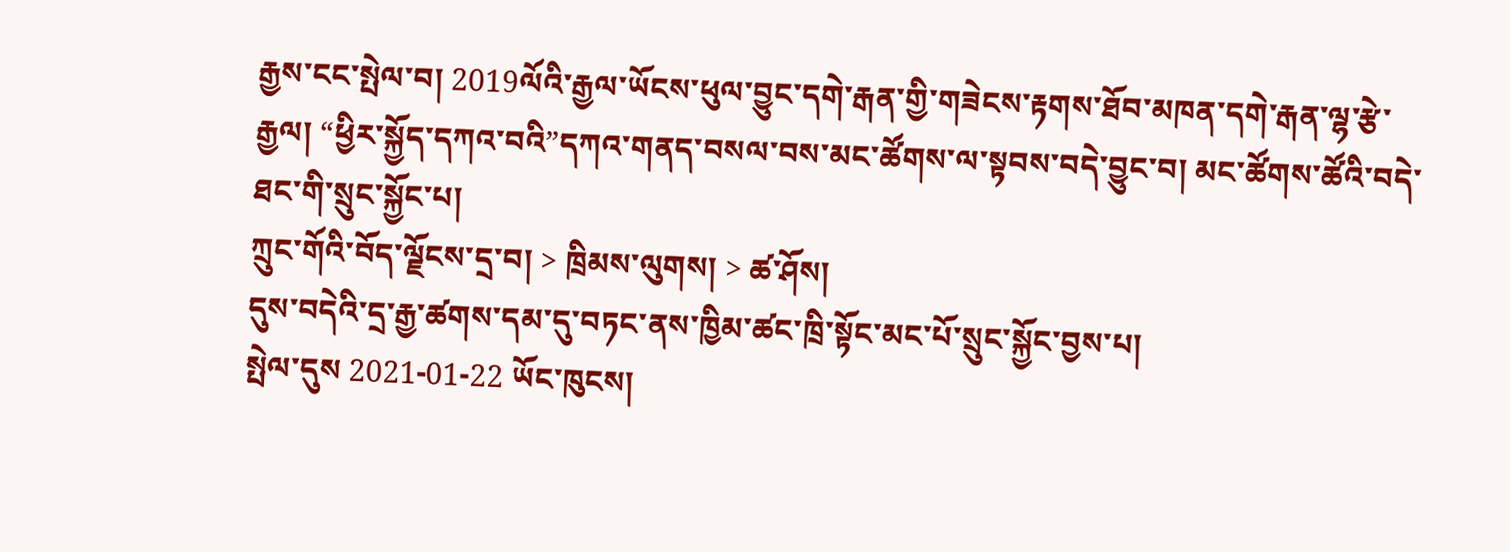རྒྱས་ངང་སྤེལ་བ། 2019ལོའི་རྒྱལ་ཡོངས་ཕུལ་བྱུང་དགེ་རྒན་གྱི་གཟེངས་རྟགས་ཐོབ་མཁན་དགེ་རྒན་ལྷ་རྩེ་རྒྱལ། “ཕྱིར་སྐྱོད་དཀའ་བའི”དཀའ་གནད་བསལ་བས་མང་ཚོགས་ལ་སྟབས་བདེ་བྱུང་བ། མང་ཚོགས་ཚོའི་བདེ་ཐང་གི་སྲུང་སྐྱོང་པ།
ཀྲུང་གོའི་བོད་ལྗོངས་དྲ་བ། > ཁྲིམས་ལུགས། > ཚ་ཤོས།
དུས་བདེའི་དྲ་རྒྱ་ཚགས་དམ་དུ་བཏང་ནས་ཁྱིམ་ཚང་ཁྲི་སྟོང་མང་པོ་སྲུང་སྐྱོང་བྱས་པ།
སྤེལ་དུས 2021-01-22 ཡོང་ཁུངས།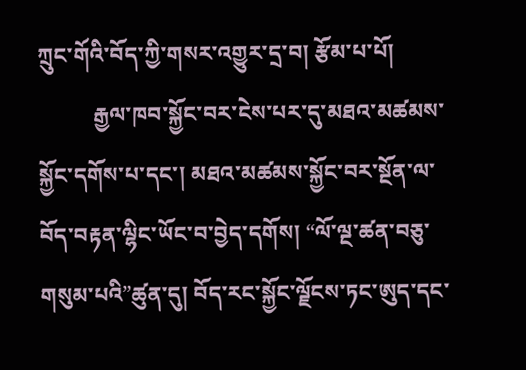ཀྲུང་གོའི་བོད་ཀྱི་གསར་འགྱུར་དྲ་བ། རྩོམ་པ་པོ།
          རྒྱལ་ཁབ་སྐྱོང་བར་ངེས་པར་དུ་མཐའ་མཚམས་སྐྱོང་དགོས་པ་དང་། མཐའ་མཚམས་སྐྱོང་བར་སྔོན་ལ་བོད་བརྟན་ལྷིང་ཡོང་བ་བྱེད་དགོས། “ལོ་ལྔ་ཚན་བཅུ་གསུམ་པའི”ཚུན་དུ། བོད་རང་སྐྱོང་ལྗོངས་ཏང་ཨུད་དང་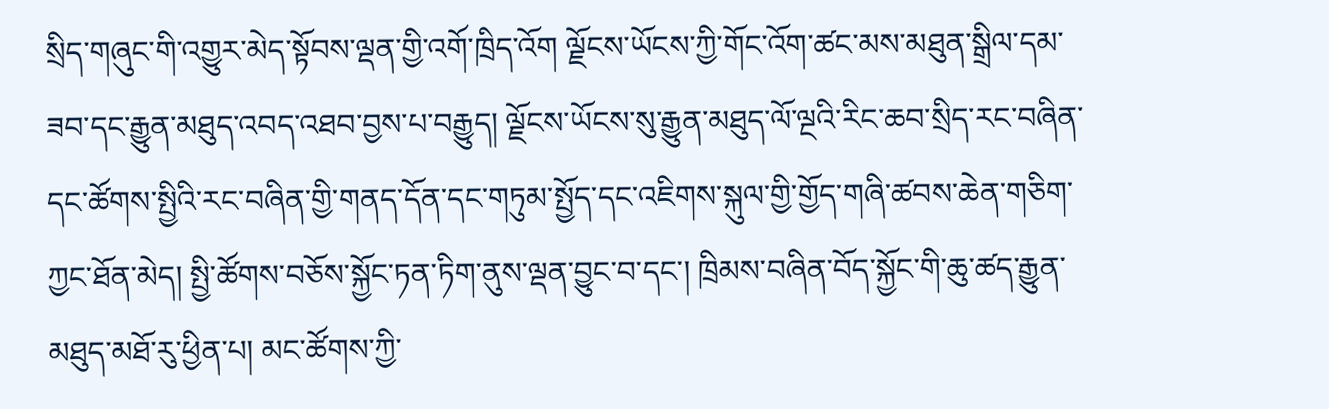སྲིད་གཞུང་གི་འགྱུར་མེད་སྟོབས་ལྡན་གྱི་འགོ་ཁྲིད་འོག ལྗོངས་ཡོངས་ཀྱི་གོང་འོག་ཚང་མས་མཐུན་སྒྲིལ་དམ་ཟབ་དང་རྒྱུན་མཐུད་འབད་འཐབ་བྱས་པ་བརྒྱུད། ལྗོངས་ཡོངས་སུ་རྒྱུན་མཐུད་ལོ་ལྔའི་རིང་ཆབ་སྲིད་རང་བཞིན་དང་ཚོགས་སྤྱིའི་རང་བཞིན་གྱི་གནད་དོན་དང་གཏུམ་སྤྱོད་དང་འཇིགས་སྐུལ་གྱི་གྱོད་གཞི་ཚབས་ཆེན་གཅིག་ཀྱང་ཐོན་མེད། སྤྱི་ཚོགས་བཅོས་སྐྱོང་ཏན་ཏིག་ནུས་ལྡན་བྱུང་བ་དང་། ཁྲིམས་བཞིན་བོད་སྐྱོང་གི་ཆུ་ཚད་རྒྱུན་མཐུད་མཐོ་རུ་ཕྱིན་པ། མང་ཚོགས་ཀྱི་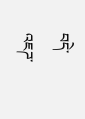བདེ་འཇཌ་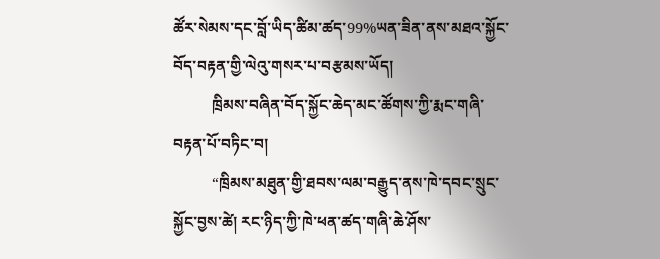ཚོར་སེམས་དང་བློ་ཡིད་ཚིམ་ཚད་99%ཡན་ཟིན་ནས་མཐའ་སྐྱོང་བོད་བརྟན་གྱི་ལེའུ་གསར་པ་བརྩམས་ཡོད།
          ཁྲིམས་བཞིན་བོད་སྐྱོང་ཆེད་མང་ཚོགས་ཀྱི་རྨང་གཞི་བརྟན་པོ་བཏིང་བ།
          “ཁྲིམས་མཐུན་གྱི་ཐབས་ལམ་བརྒྱུད་ནས་ཁེ་དབང་སྲུང་སྐྱོང་བྱས་ཚེ། རང་ཉིད་ཀྱི་ཁེ་ཕན་ཚད་གཞི་ཆེ་ཤོས་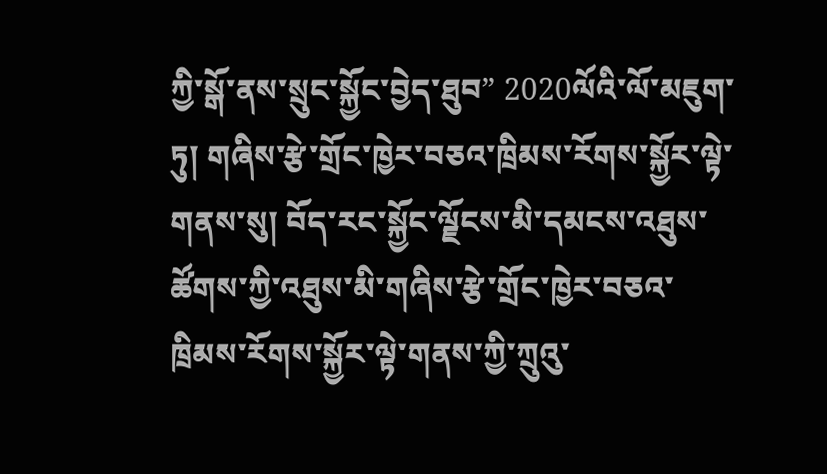ཀྱི་སྒོ་ནས་སྲུང་སྐྱོང་བྱེད་ཐུབ” 2020ལོའི་ལོ་མཇུག་ཏུ། གཞིས་རྩེ་གྲོང་ཁྱེར་བཅའ་ཁྲིམས་རོགས་སྐྱོར་ལྟེ་གནས་སུ། བོད་རང་སྐྱོང་ལྗོངས་མི་དམངས་འཐུས་ཚོགས་ཀྱི་འཐུས་མི་གཞིས་རྩེ་གྲོང་ཁྱེར་བཅའ་ཁྲིམས་རོགས་སྐྱོར་ལྟེ་གནས་ཀྱི་ཀྲུའུ་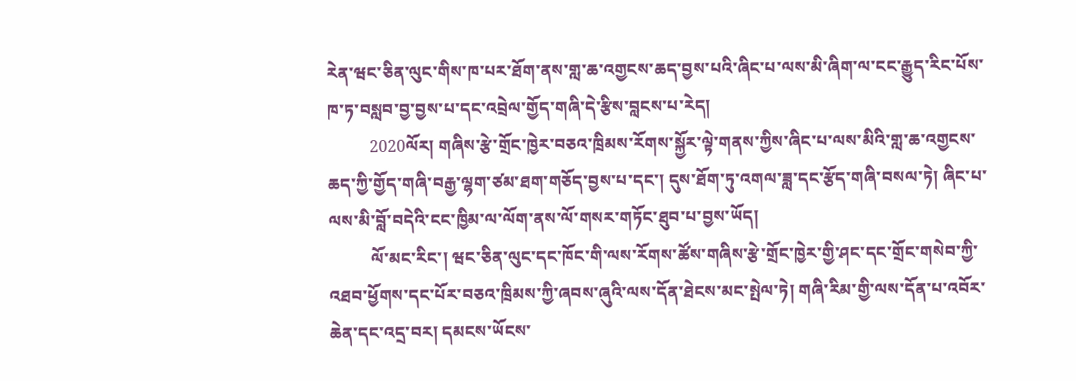རེན་ཝང་ཅིན་ལུང་གིས་ཁ་པར་ཐོག་ནས་གླ་ཆ་འགྱངས་ཆད་བྱས་པའི་ཞིང་པ་ལས་མི་ཞིག་ལ་ངང་རྒྱུད་རིང་པོས་ཁ་ཏ་བསླབ་བྱ་བྱས་པ་དང་འབྲེལ་གྱོད་གཞི་དེ་རྩིས་བླངས་པ་རེད།
          2020ལོར། གཞིས་རྩེ་གྲོང་ཁྱེར་བཅའ་ཁྲིམས་རོགས་སྐྱོར་ལྟེ་གནས་ཀྱིས་ཞིང་པ་ལས་མིའི་གླ་ཆ་འགྱངས་ཆད་ཀྱི་གྱོད་གཞི་བརྒྱ་ལྷག་ཙམ་ཐག་གཅོད་བྱས་པ་དང་། དུས་ཐོག་ཏུ་འགལ་ཟླ་དང་རྩོད་གཞི་བསལ་ཏེ། ཞིང་པ་ལས་མི་བློ་བདེའི་ངང་ཁྱིམ་ལ་ལོག་ནས་ལོ་གསར་གཏོང་ཐུབ་པ་བྱས་ཡོད།
          ལོ་མང་རིང་། ཝང་ཅིན་ལུང་དང་ཁོང་གི་ལས་རོགས་ཚོས་གཞིས་རྩེ་གྲོང་ཁྱེར་གྱི་ཤང་དང་གྲོང་གསེབ་ཀྱི་འཐབ་ཕྱོགས་དང་པོར་བཅའ་ཁྲིམས་ཀྱི་ཞབས་ཞུའི་ལས་དོན་ཐེངས་མང་སྤེལ་ཏེ། གཞི་རིམ་གྱི་ལས་དོན་པ་འབོར་ཆེན་དང་འདྲ་བར། དམངས་ཡོངས་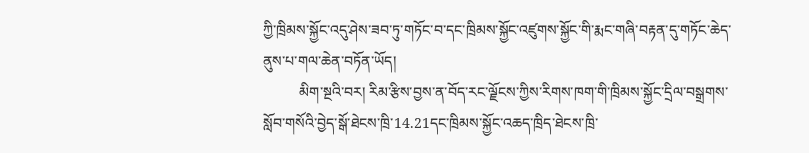ཀྱི་ཁྲིམས་སྐྱོང་འདུ་ཤེས་ཟབ་ཏུ་གཏོང་བ་དང་ཁྲིམས་སྐྱོང་འཛུགས་སྐྱོང་གི་རྨང་གཞི་བརྟན་དུ་གཏོང་ཆེད་ནུས་པ་གལ་ཆེན་བཏོན་ཡོད།
          མིག་སྔའི་བར། རིམ་རྩིས་བྱས་ན་བོད་རང་ལྗོངས་ཀྱིས་རིགས་ཁག་གི་ཁྲིམས་སྐྱོང་དྲིལ་བསྒྲགས་སློབ་གསོའི་བྱེད་སྒོ་ཐེངས་ཁྲི་14.21དང་ཁྲིམས་སྐྱོང་འཆད་ཁྲིད་ཐེངས་ཁྲི་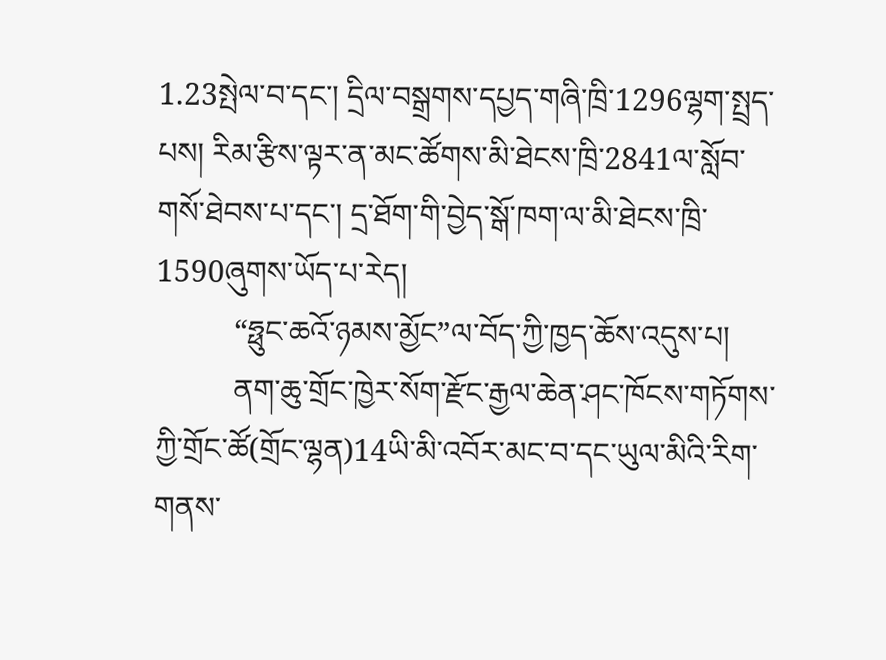1.23སྤེལ་བ་དང་། དྲིལ་བསྒྲགས་དཔྱད་གཞི་ཁྲི་1296ལྷག་སྤྲད་པས། རིམ་རྩིས་ལྟར་ན་མང་ཚོགས་མི་ཐེངས་ཁྲི་2841ལ་སློབ་གསོ་ཐེབས་པ་དང་། དྲ་ཐོག་གི་བྱེད་སྒོ་ཁག་ལ་མི་ཐེངས་ཁྲི་1590ཞུགས་ཡོད་པ་རེད།
          “ཧྥུང་ཆའོ་ཉམས་མྱོང”ལ་བོད་ཀྱི་ཁྱད་ཆོས་འདུས་པ།
          ནག་ཆུ་གྲོང་ཁྱེར་སོག་རྫོང་རྒྱལ་ཆེན་ཤང་ཁོངས་གཏོགས་ཀྱི་གྲོང་ཚོ(གྲོང་ལྷན)14ཡི་མི་འབོར་མང་བ་དང་ཡུལ་མིའི་རིག་གནས་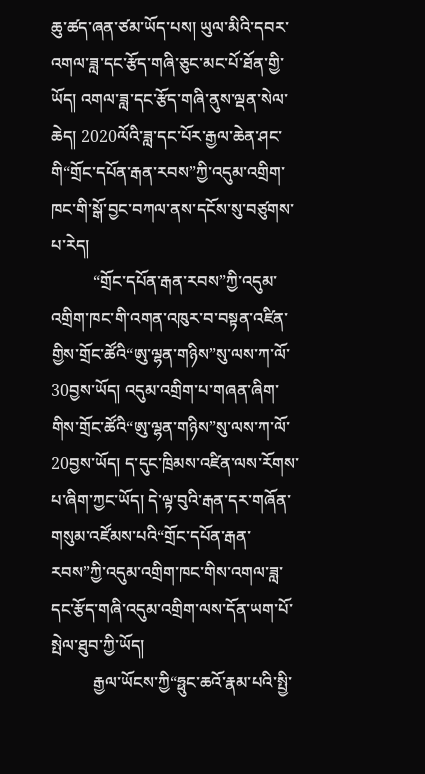ཆུ་ཚད་ཞན་ཙམ་ཡོད་པས། ཡུལ་མིའི་དབར་འགལ་ཟླ་དང་རྩོད་གཞི་ཅུང་མང་པོ་ཐོན་གྱི་ཡོད། འགལ་ཟླ་དང་རྩོད་གཞི་ནུས་ལྡན་སེལ་ཆེད། 2020ལོའི་ཟླ་དང་པོར་རྒྱལ་ཆེན་ཤང་གི“གྲོང་དཔོན་རྒན་རབས”ཀྱི་འདུམ་འགྲིག་ཁང་གི་སྒོ་བྱང་བཀལ་ནས་དངོས་སུ་བཙུགས་པ་རེད།
          “གྲོང་དཔོན་རྒན་རབས”ཀྱི་འདུམ་འགྲིག་ཁང་གི་འགན་འཁུར་བ་བསྟན་འཛིན་གྱིས་གྲོང་ཚོའི“ཨུ་ལྷན་གཉིས”སུ་ལས་ཀ་ལོ་30བྱས་ཡོད། འདུམ་འགྲིག་པ་གཞན་ཞིག་གིས་གྲོང་ཚོའི“ཨུ་ལྷན་གཉིས”སུ་ལས་ཀ་ལོ་20བྱས་ཡོད། ད་དུང་ཁྲིམས་འཛིན་ལས་རོགས་པ་ཞིག་ཀྱང་ཡོད། དེ་ལྟ་བུའི་རྒན་དར་གཞོན་གསུམ་འཛོམས་པའི“གྲོང་དཔོན་རྒན་རབས”ཀྱི་འདུམ་འགྲིག་ཁང་གིས་འགལ་ཟླ་དང་རྩོད་གཞི་འདུམ་འགྲིག་ལས་དོན་ཡག་པོ་སྤེལ་ཐུབ་ཀྱི་ཡོད།
          རྒྱལ་ཡོངས་ཀྱི“ཧྥུང་ཆའོ་རྣམ་པའི་སྤྱི་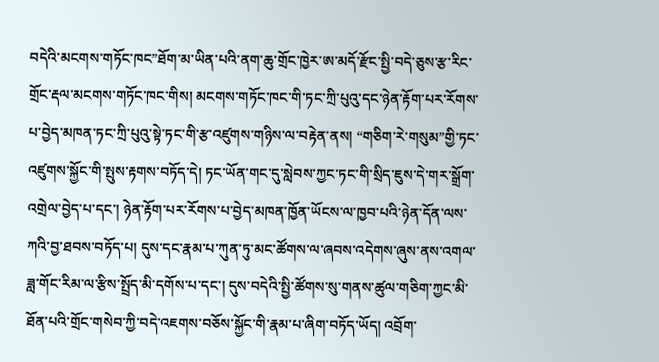བདེའི་མངགས་གཏོང་ཁང”ཐོག་མ་ཡིན་པའི་ནག་ཆུ་གྲོང་ཁྱེར་ཨ་མདོ་རྫོང་སྤྱི་བདེ་ཅུས་རྩ་རིང་གྲོང་རྡལ་མངགས་གཏོང་ཁང་གིས། མངགས་གཏོང་ཁང་གི་ཏང་ཀྲི་པུའུ་དང་ཉེན་རྟོག་པར་རོགས་པ་བྱེད་མཁན་ཏང་ཀྲི་པུའུ་སྟེ་ཏང་གི་རྩ་འཛུགས་གཉིས་ལ་བརྟེན་ནས། “གཅིག་རེ་གསུམ”གྱི་ཏང་འཛུགས་སྐྱོང་གི་སྤུས་རྟགས་བཏོད་དེ། ཏང་ཡོན་གང་དུ་སླེབས་ཀྱང་ཏང་གི་སྲིད་ཇུས་དེ་གར་སྒྲོག་འགྲེལ་བྱེད་པ་དང་། ཉེན་རྟོག་པར་རོགས་པ་བྱེད་མཁན་ཁྱོན་ཡོངས་ལ་ཁྱབ་པའི་ཉེན་དོན་ལས་ཀའི་བྱ་ཐབས་བཏོད་པ། དུས་དང་རྣམ་པ་ཀུན་ཏུ་མང་ཚོགས་ལ་ཞབས་འདེགས་ཞུས་ནས་འགལ་ཟླ་གོང་རིམ་ལ་རྩིས་སྤྲོད་མི་དགོས་པ་དང་། དུས་བདེའི་སྤྱི་ཚོགས་སུ་གནས་ཚུལ་གཅིག་ཀྱང་མི་ཐོན་པའི་གྲོང་གསེབ་ཀྱི་བདེ་འཇགས་བཅོས་སྐྱོང་གི་རྣམ་པ་ཞིག་བཏོད་ཡོད། འབྲོག་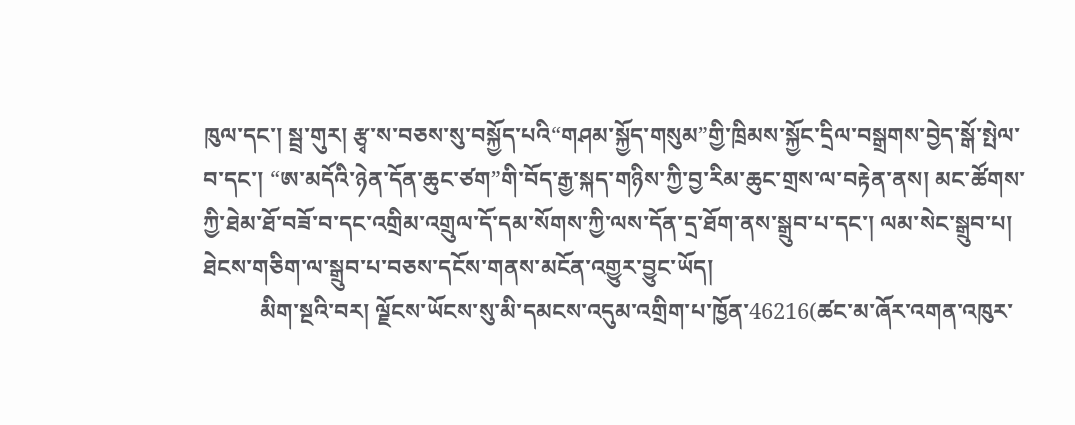ཁུལ་དང་། སྦྲ་གུར། རྩྭ་ས་བཅས་སུ་བསྐྱོད་པའི“གཤམ་སྐྱོད་གསུམ”གྱི་ཁྲིམས་སྐྱོང་དྲིལ་བསྒྲགས་བྱེད་སྒོ་སྤེལ་བ་དང་། “ཨ་མདོའི་ཉེན་དོན་ཆུང་ཙག”གི་བོད་རྒྱ་སྐད་གཉིས་ཀྱི་བྱ་རིམ་ཆུང་གྲས་ལ་བརྟེན་ནས། མང་ཚོགས་ཀྱི་ཐེམ་ཐོ་བཟོ་བ་དང་འགྲིམ་འགྲུལ་དོ་དམ་སོགས་ཀྱི་ལས་དོན་དྲ་ཐོག་ནས་སྒྲུབ་པ་དང་། ལམ་སེང་སྒྲུབ་པ། ཐེངས་གཅིག་ལ་སྒྲུབ་པ་བཅས་དངོས་གནས་མངོན་འགྱུར་བྱུང་ཡོད།
          མིག་སྔའི་བར། ལྗོངས་ཡོངས་སུ་མི་དམངས་འདུམ་འགྲིག་པ་ཁྱོན་46216(ཚང་མ་ཞོར་འགན་འཁུར་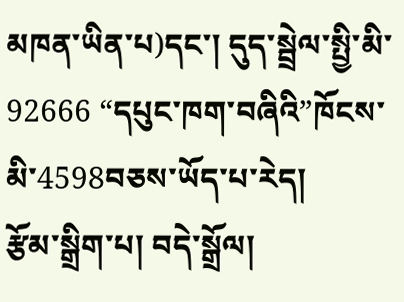མཁན་ཡིན་པ)དང་། དུད་སྦྲེལ་སྤྱི་མི་92666 “དཔུང་ཁག་བཞིའི”ཁོངས་མི་4598བཅས་ཡོད་པ་རེད།
རྩོམ་སྒྲིག་པ། བདེ་སྒྲོལ།